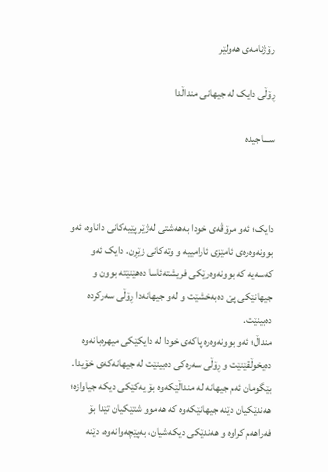رۆژنامەی ھەولێر

ڕۆڵی دایک لە جیهانی منداڵدا

ســـاجیدە



دایک؛ ئەو مرۆڤەی خودا بەهەشتی لەژێر پێیەکانی داناوە، ئەو بوونەوەرەی ئامێزی ئارامییە و وتەکانی زێڕن. دایک ئەو کەسەیە کە بوونەوەرێکی فریشتەئاسا دەهێنێتە بوون و جیهانێکی پێ دەبەخشێت و لەو جیهانەدا ڕۆڵی سەرکردە دەبینێت.
منداڵ؛ ئەو بوونەوەرە پاکەی خودا لە دایکێکی میهرەبانەوە دەیخوڵقێنێت و ڕۆڵی سەرەکی دەبینێت لە جیهانەکەی خۆیدا. بێگومان ئەم جیهانە لە منداڵێکەوە بۆ یەکێکی دیکە جیاوازە؛ هەندێکیان دێنە جیهانێکەوە کە هەموو شتێکیان تێدا بۆ فەراهەم کراوە و هەندێکی دیکەشیان، بەپێچەوانەوە، دێنە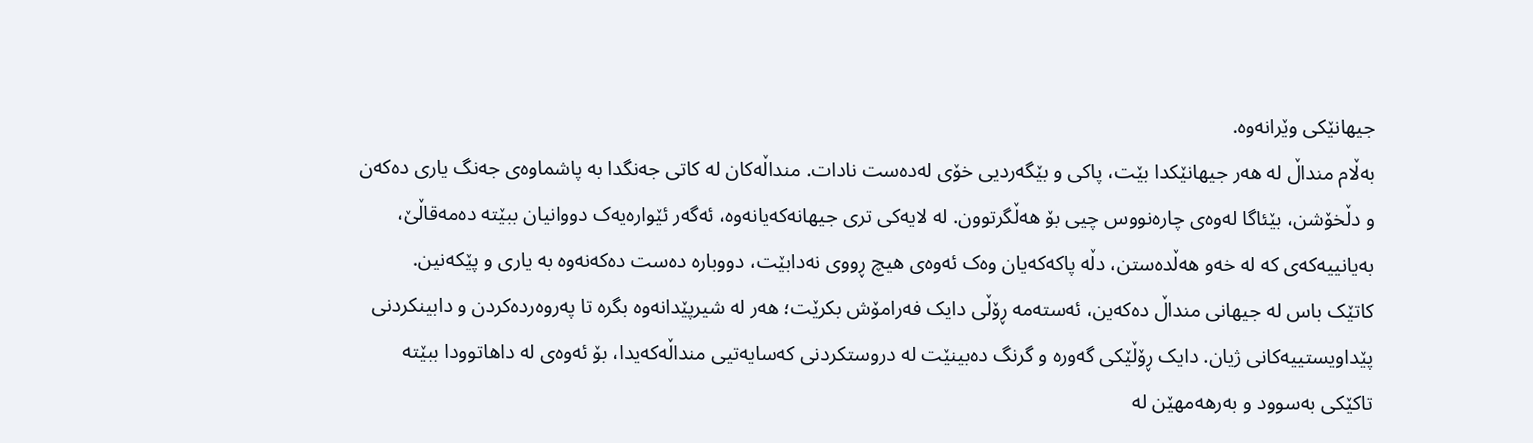جیهانێکی وێرانەوە.
بەڵام منداڵ لە هەر جیهانێکدا بێت، پاکی و بێگەردیی خۆی لەدەست نادات. منداڵەکان لە کاتی جەنگدا بە پاشماوەی جەنگ یاری دەکەن و دڵخۆشن، بێئاگا لەوەی چارەنووس چیی بۆ هەڵگرتوون. لە لایەکی تری جیهانەکەیانەوە، ئەگەر ئێوارەیەک دووانیان ببێتە دەمەقاڵێ، بەیانییەکەی کە لە خەو هەڵدەستن، دڵە پاکەکەیان وەک ئەوەی هیچ ڕووی نەدابێت، دووبارە دەست دەکەنەوە بە یاری و پێکەنین.
کاتێک باس لە جیهانی منداڵ دەکەین، ئەستەمە ڕۆڵی دایک فەرامۆش بکرێت؛ هەر لە شیرپێدانەوە بگرە تا پەروەردەکردن و دابینکردنی پێداویستییەکانی ژیان. دایک ڕۆڵێکی گەورە و گرنگ دەبینێت لە دروستکردنی کەسایەتیی منداڵەکەیدا، بۆ ئەوەی لە داهاتوودا ببێتە تاکێکی بەسوود و بەرهەمهێن لە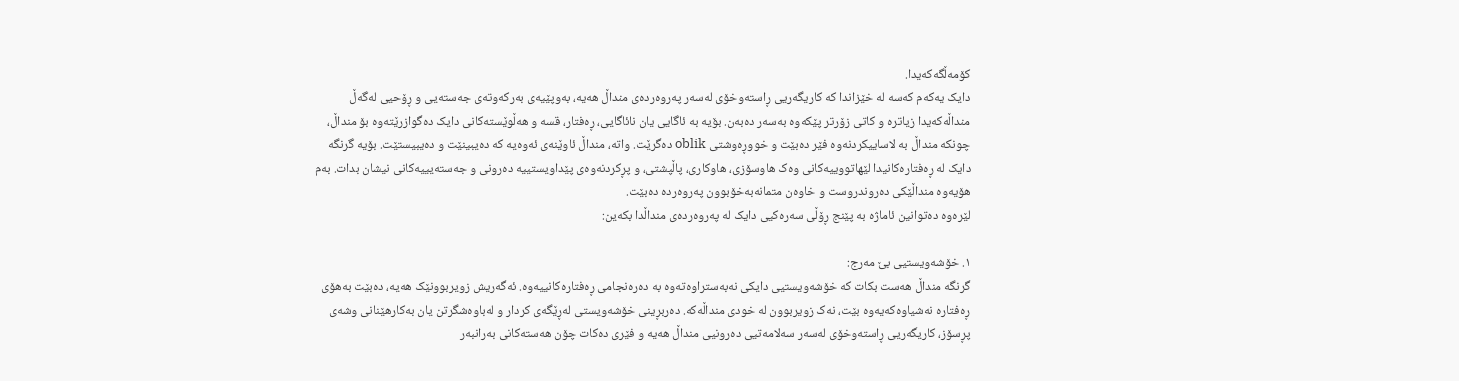کۆمەڵگەکەیدا.
دایک یەکەم کەسە لە خێزاندا کە کاریگەریی ڕاستەوخۆی لەسەر پەروەردەی منداڵ هەیە، بەوپێیەی بەرکەوتەی جەستەیی و ڕۆحیی لەگەڵ منداڵەکەیدا زیاترە و کاتی زۆرتر پێکەوە بەسەر دەبەن. بۆیە بە ئاگایی یان نائاگایی، ڕەفتار، قسە و هەڵوێستەکانی دایک دەگوازرێتەوە بۆ منداڵ، چونکە منداڵ بە لاساییکردنەوە فێر دەبێت و خووڕەوشتی oblik دەگرێت. واتە، منداڵ ئاوێنەی ئەوەیە کە دەیبینێت و دەیبیستێت. بۆیە گرنگە دایک لە ڕەفتارەکانیدا لێهاتووییەکانی وەک هاوسۆزی، هاوکاری، پاڵپشتی، و پڕکردنەوەی پێداویستییە دەرونی و جەستەیییەکانی نیشان بدات. بەم هۆیەوە منداڵێکی دەروندروست و خاوەن متمانەبەخۆبوون پەروەردە دەبێت.
لێرەوە دەتوانین ئاماژە بە پێنج ڕۆڵی سەرەکیی دایک لە پەروەردەی منداڵدا بکەین:

١. خۆشەویستیی بێ مەرج:
گرنگە منداڵ هەست بکات کە خۆشەویستیی دایکی نەبەستراوەتەوە بە دەرەنجامی ڕەفتارەکانییەوە. ئەگەریش زویربوونێک هەیە، دەبێت بەهۆی ڕەفتارە نەشیاوەکەیەوە بێت، نەک زویربوون لە خودی منداڵەکە. دەربڕینی خۆشەویستی لەڕێگەی کردار و لەباوەشگرتن یان بەکارهێنانی وشەی پڕسۆز، کاریگەریی ڕاستەوخۆی لەسەر سەلامەتیی دەرونیی منداڵ هەیە و فێری دەکات چۆن هەستەکانی بەرانبەر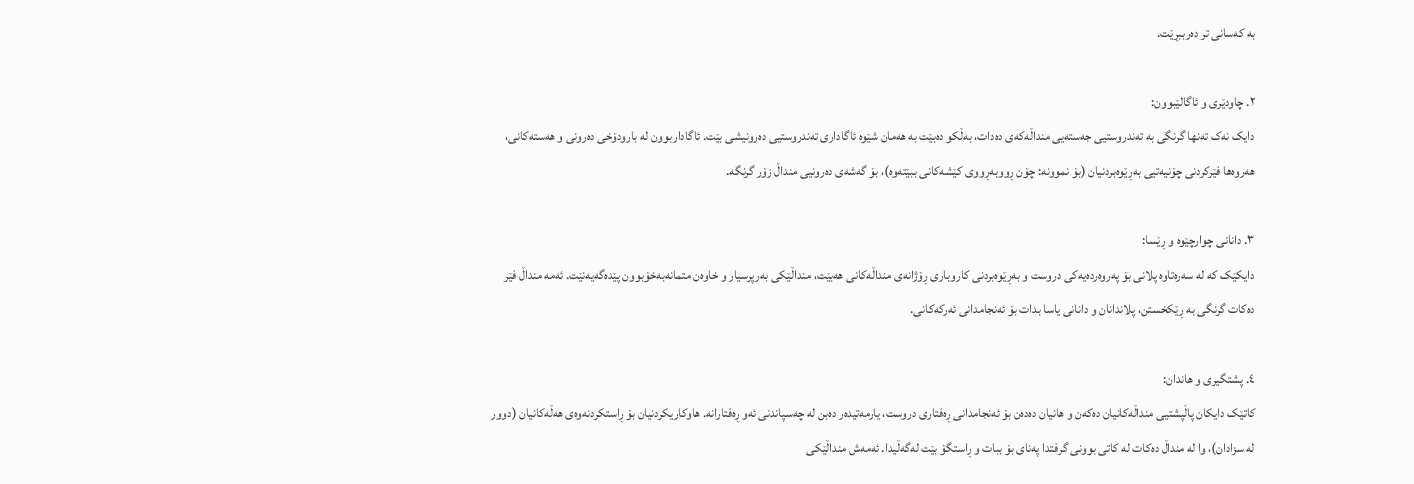بە کەسانی تر دەرببڕێت.

٢. چاودێری و ئاگالێبوون:
دایک نەک تەنها گرنگی بە تەندروستیی جەستەیی منداڵەکەی دەدات، بەڵکو دەبێت بە هەمان شێوە ئاگاداری تەندروستیی دەرونیشی بێت. ئاگاداربوون لە بارودۆخی دەرونی و هەستەکانی، هەروەها فێرکردنی چۆنیەتیی بەڕێوەبردنیان (بۆ نموونە: چۆن ڕووبەڕووی کێشەکانی ببێتەوە)، بۆ گەشەی دەرونیی منداڵ زۆر گرنگە.

٣. دانانی چوارچێوە و ڕێسا:
دایکێک کە لە سەرەتاوە پلانی بۆ پەروەردەیەکی دروست و بەڕێوەبردنی کاروباری ڕۆژانەی منداڵەکانی هەبێت، منداڵێکی بەرپرسیار و خاوەن متمانەبەخۆبوون پێدەگەیەنێت. ئەمە منداڵ فێر دەکات گرنگی بە ڕێکخستن، پلاندانان و دانانی یاسا بدات بۆ ئەنجامدانی ئەرکەکانی.

٤. پشتگیری و هاندان:
کاتێک دایکان پاڵپشتیی منداڵەکانیان دەکەن و هانیان دەدەن بۆ ئەنجامدانی ڕەفتاری دروست، یارمەتیدەر دەبن لە چەسپاندنی ئەو ڕەفتارانە. هاوکاریکردنیان بۆ ڕاستکردنەوەی هەڵەکانیان (دوور لە سزادان)، وا لە منداڵ دەکات لە کاتی بوونی گرفتدا پەنای بۆ ببات و ڕاستگۆ بێت لەگەڵیدا. ئەمەش منداڵێکی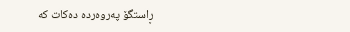ڕاستگۆ پەروەردە دەکات کە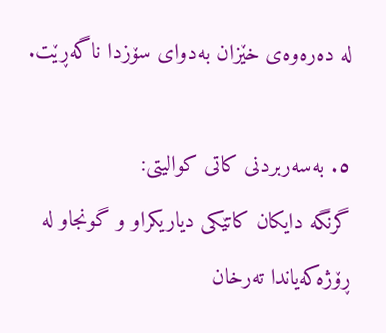لە دەرەوەی خێزان بەدوای سۆزدا ناگەڕێت.

٥. بەسەربردنی کاتی کوالیتی:
گرنگە دایکان کاتێکی دیاریکراو و گونجاو لە ڕۆژەکەیاندا تەرخان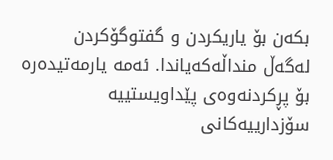بکەن بۆ یاریکردن و گفتوگۆکردن لەگەڵ منداڵەکەیاندا. ئەمە یارمەتیدەرە بۆ پڕکردنەوەی پێداویستییە سۆزدارییەکانی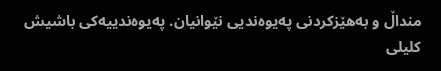منداڵ و بەهێزکردنی پەیوەندیی نێوانیان. پەیوەندییەکی باشیش کلیلی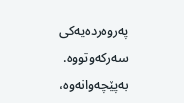پەروەردەیەکی سەرکەوتووە. بەپێچەوانەوە،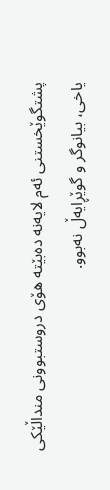پشتگوێخستنی ئەم لایەنە دەبێتە هۆی دروستبوونی منداڵێکی یاخی، بیانوگر و گوێڕایەڵ نەبوو.